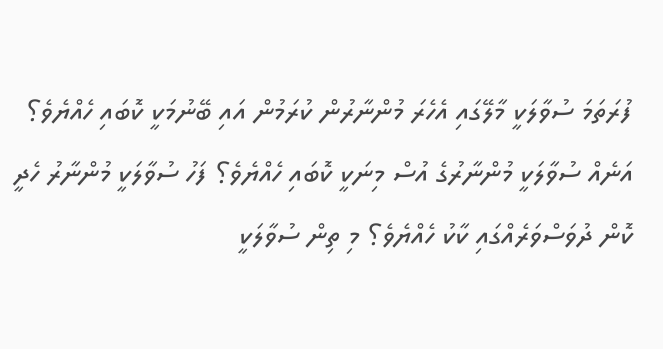ފުރަތަމަ ސުވާލަކީ މާލޭގައި އެހެރަ މުންނާރުން ކުރަމުން އައި ބޭނުމަކީ ކޮބައި ހެއްޔެވެ؟ އަނެއް ސުވާލަކީ މުންނާރުގެ އުސް މިނަކީ ކޮބައި ހެއްޔެވެ؟ ފަހު ސުވާލަކީ މުންނާރު ހެދީ ކޮން ދުވަސްވަރެއްގައި ކާކު ހެއްޔެވެ؟ މި ތިން ސުވާލަކީ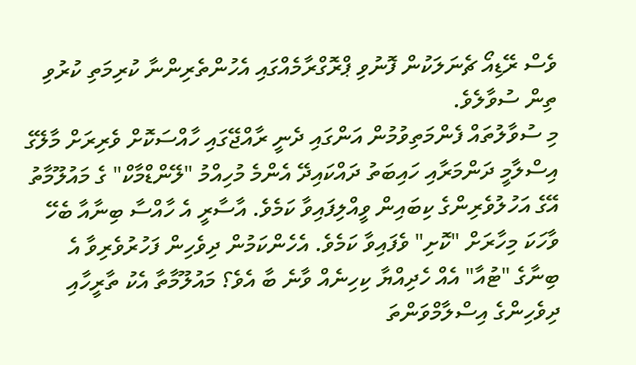ވެސް ރޭޑިއޯ ޗެނަލަކުން ފޮނުވި ޕްރޮގްރާމެއްގައި އެހުންތެރިންނާ ކުރިމަތި ކުރުވި ތިން ސުވާލެވެ.
މި ސުވާލުތައް ފެންމަތިވުމުން އަންގައި ދެނީ ރާއްޖޭގައި ހާއްސަކޮށް ވެރިރަށް މާލޭގެ އިސްލާމީ ދަންމަރާއި ހައިބަތު ދައްކައިދޭ އެންމެ މުހިއްމު "ލޭންޑްމާކް" ގެ މައުލޫމާތު އޭގެ އަހުލުވެރިންގެ ކިބައިން ވީއްލިފައިވާ ކަމެވެ. އާސާރީ އެ ހާއްސާ ބިނާއާ ބެހޭ ވާހަކަ މިހާރަށް "ކޮށި" ވެފައިވާ ކަމެވެ. އެހެންކަމުން ދިވެހިން ފަހުރުވެރިވާ އެ ބިނާގެ "ޓުއާ" އެއް ހެދިއްޔާ ކިހިނެއް ވާނެ ބާ އެވެ؟ މައުލޫމާތާ އެކު ތާރީހާއި ދިވެހިންގެ އިސްލާމްވަންތަ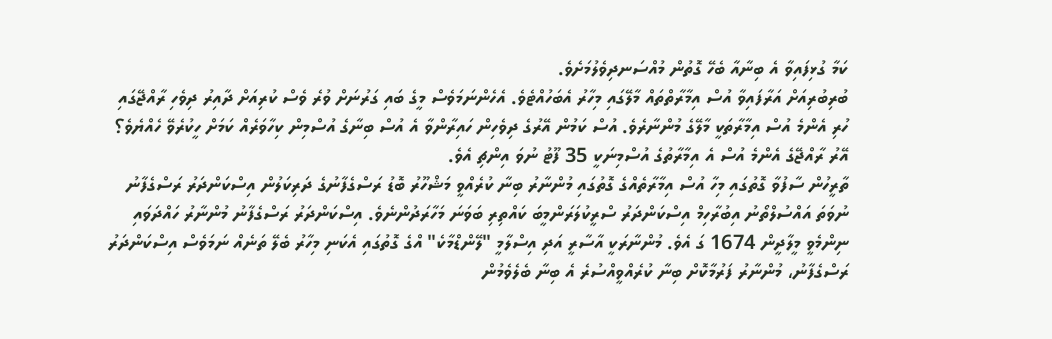ކަމާ ގުޅިފައިވާ އެ ބިނާއާ ބެހޭ ގޮތުން މުއްސަނދިވެލުމަށެވެ.
ބުރިބުރިއަށް އަރާފައިވާ އުސް އިމާރާތްތައް މާލޭގައި މިހާރު އެބަހުއްޓެވެ. އެހެންނަމަވެސް މީގެ ބައި ގަރުނަށް ވުރެ ވެސް ކުރިއަށް ދާއިރު ދިވެހި ރާއްޖޭގައި ހުރި އެންމެ އުސް އިމާރާތަކީ މާލޭގެ މުންނާރެވެ. އުސް ކަމުން އޭރުގެ ދިވެހިން ހައިރާންވާ އެ އުސް ބިނާގެ އުސްމިން ކިހާވަރެއް ކަމަށް ހީކުރެވޭ ހެއްޔެވެ؟ އޭރު ރާއްޖޭގެ އެންމެ އުސް އެ އިމާރާތުގެ އުސްމިނަކީ 35 ފޫޓު ނުވަ އިންޗި އެވެ.
ތާރީހުން ސާފުވާ ގޮތުގައި މިހާ އުސް އިމާރާތެއްގެ ގޮތުގައި މުންނާރު ބިނާ ކުރެއްވީ މަޝްހޫރު ބޮޑު ރަސްގެފާނުގެ ދަރިކަލުން އިސްކަންދަރު ރަސްގެފާނު ނުވަތަ އައްސުލްތޯނު އިބުރާހިމް އިސްކަންދަރު ސްރީކުލަރަންމީބަ ކައްތިރި ބަވަނަ މަހާރަދުންނެވެ. އިސްކަންދަރު ރަސްގެފާނު މުންނާރު ހައްދަވައި ނިންމެވީ މީލާދީން 1674 ގަ އެވެ. މުންނާރަކީ އާސާރީ އަދި އިސްލާމީ "ލޭންޑްމާކެ" އްގެ ގޮތުގައި އެކަނި މިހާރު ބެލޭ ތަނެއް ނަމަވެސް އިސްކަންދަރު ރަސްގެފާނު، މުންނާރު ފަރުމާކޮށް ބިނާ ކުރެއްވީއްސުރެ އެ ބިނާ ބެލެވެމުން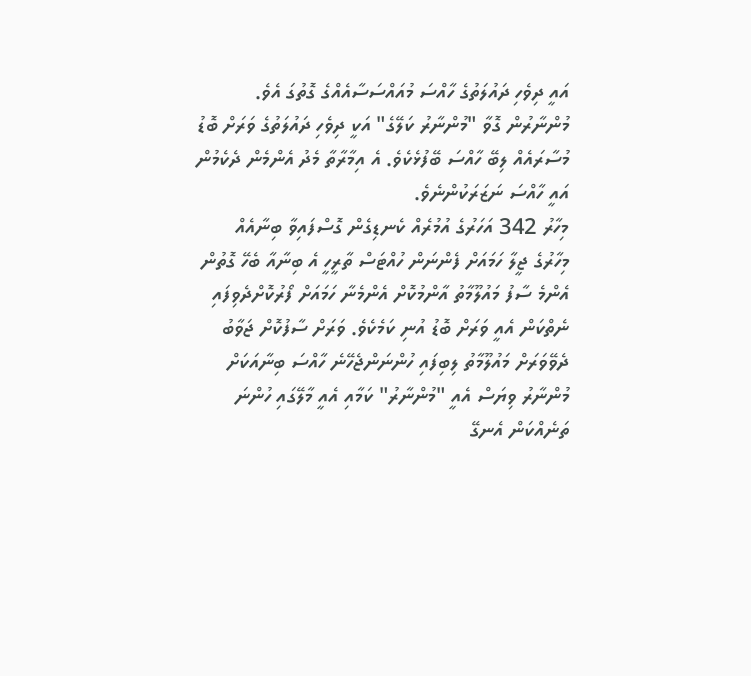އައީ ދިވެހި ދައުލަތުގެ ހާއްސަ މުއައްސަސާއެއްގެ ގޮތުގަ އެވެ. މުންނާރުން ގޮވާ "މުންނާރު ކަލޭގެ" އަކީ ދިވެހި ދައުލަތުގެ ވަރަށް ބޮޑު މުސާރައެއް ލިބޭ ހާއްސަ ބޭފުޅެކެވެ. އެ އިމާރާތާ މެދު އެންމެން ދެކެމުން އައީ ހާއްސަ ނަޒަރަކުންނެވެ.
މިހާރު 342 އަހަރުގެ އުމުރެއް ކެނޑިގެން ގޮސްފައިވާ ބިނާއެއް މިހާރުގެ ޖީލާ ހަމައަށް ފެންނަން ހުއްޓަސް ތާރީހީ އެ ބިނާއާ ބެހޭ ގޮތުން އެންމެ ސާފު މައުލޫމާތު އާންމުކޮށް އެންމެނާ ހަމައަށް ފޯރުކޮށްދެވިފައި ނެތްކަން އެއީ ވަރަށް ބޮޑު އުނި ކަމެކެވެ. ވަރަށް ސާފުކޮށް ޖަވާބު ދެވޭވަރަށް މައުލޫމާތު ލިބިފައި ހުންނަންޖެހޭނެ ހާއްސަ ބިނާއަކަށް މުންނާރު ވިޔަސް އެއީ "މުންނާރު" ކަމާއި އެއީ މާލޭގައި ހުންނަ ތަނެއްކަން އެނގޭ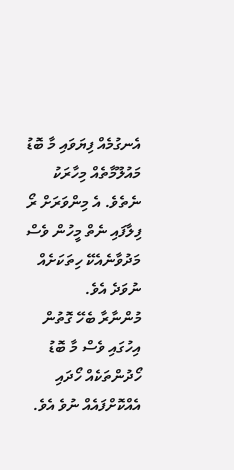އެނގުމެއް ފިޔަވައި މާ ބޮޑު މައުލޫމާތެއް މިހާރަކު ނެތެވެ. އެ މިންވަރަށް ރޯ ފިލާފައި ނެތް މީހުން ވެސް މަދުވާނެއެކޭ ހިތަކަށެއް ނުވަދެ އެވެ.
މުންނާރާ ބެހޭ ގޮތުން އިހުގައި ވެސް މާ ބޮޑު ހޯދުންތަކެއް ހޯދައި އެއްކޮށްފައެއް ނުވެ އެވެ.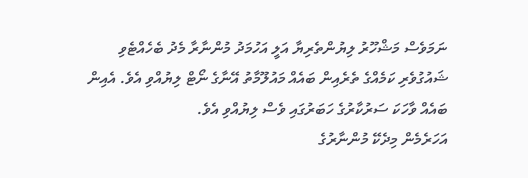ނަމަވެސް މަޝްހޫރު ލިޔުންތެރިޔާ އަލީ އަހުމަދު މުންނާރާ މެދު ބެހެއްޓެވި ޝައުގުވެރި ކަމެއްގެ ތެރެއިން ބައެއް މައުލޫމާތު އޭނާގެ ނޯޓް ލިޔުއްވި އެވެ. އެއިން ބައެއް ވާހަކަ ސަރުކާރުގެ ހަބަރުގައި ވެސް ލިޔުއްވި އެވެ.
އަހަރެމެން މިދެކޭ މުންނާރުގެ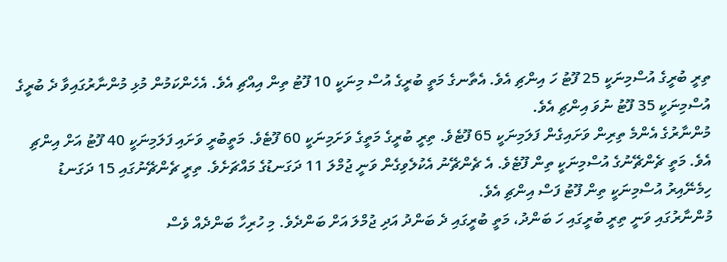ތިރީ ބުރީގެ އުސްމިނަކީ 25 ފޫޓު ހަ އިންޗި އެވެ. އެތާނގެ މަތީ ބުރީގެ އުސް މިނަކީ 10 ފޫޓު ތިން އިއްޗި އެވެ. އެހެންކަމުން މުޅި މުންނާރުގައިވާ ދެ ބުރީގެ އުސްމިނަކީ 35 ފޫޓު ނުވަ އިންޗި އެވެ.
މުންނާރުގެ އެންމެ ތިރިން ވަށައިގެން ފަލަމިނަކީ 65 ފޫޓެވެ. ތިރީ ބުރީގެ މަތީގެ ވަށަމިނަކީ 60 ފޫޓެވެ. މަތީބުރީ ވަށައި ފަލަމިނަކީ 40 ފޫޓު އަށް އިންޗި އެވެ. މަތީ ޗެންޗޭނުގެ އުސްމިނަކީ ތިން ފޫޓެވެ. އެ ޗެންޗޭނު އެކުލެވިގެން ވަނީ ޖުމްލަ 11 ދަގަނޑުގެ މައްޗަށެވެ. ތިރީ ޗެންޗޭނުގައި 15 ދަގަނޑު ހިމެނޭއިރު އުސްމިނަކީ ތިން ފޫޓު ފަސް އިންޗި އެވެ.
މުންނާރުގައި ވަނީ ތިރީ ބުރީގައި ހަ ބަންދު، މަތީ ބުރީގައި ދެ ބަންދު އަދި ޖުމްލަ އަށް ބަންދެވެ. މި ހުރިހާ ބަންދެއް ވެސް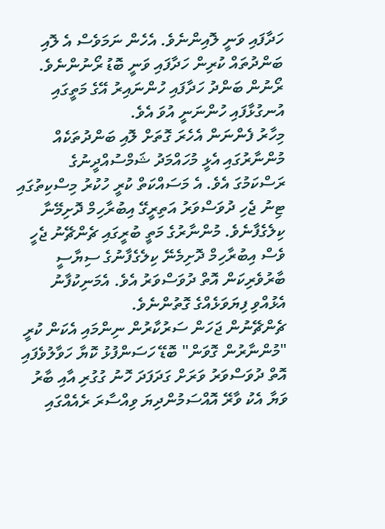ހަދާފައި ވަނީ ލޮއިންނެވެ. އެހެން ނަމަވެސް އެ ލޮއި ބަންދުތައް ކުރިން ހަދާފައި ވަނީ ބޮޑު ރޯނުންނެވެ. ރޯނުން ބަންދު ހަދާފައި ހުންނައިރު އޭގެ މަތީގައި އުނގުޅާފައި ހުންނަނީ އުވަ އެވެ.
މިހާރު ފެންނަން އެހެރަ ގޮތަށް ލޮއި ބަންދުތަކެއް މުންނާރުގައި އެޅީ މުހައްމަދު ޝަމްސުއްދީނުގެ ރަސްކަމުގަ އެވެ. އެ މަސައްކަތް ކުރީ ހުކުރު މިސްކިތުގައި ޓިނު ޖެހި ދުވަސްވަރު އަތިރީގޭ އިބުރާހިމް ދޮށިމޭނާ ކިލެގެފާނެވެ. މުންނާރުގެ މަތީ ބުރީގައި ޗެންޗޭނު ޖެހީ ވެސް އިބުރާހިމް ދޮށިމެނޭ ކިލެގެފާނުގެ ސިޔާސީ ބާރުވެރިކަން އޮތް ދުވަސްވަރު އެވެ. އެމަނިކުފާނު އެޅުއްވި ފިޔަވަޅެއްގެ ގޮތުންނެވެ.
ޗެންޗޭނުން ޖަހަން ސަރުކާރުން ނިންމައި އެކަން ކުރީ "މުންނާރުން ގޮވަން" ބޮޑޭ ހަސަންފުޅު ކޮޔާ ހަވާލުވެފައި އޮތް ދުވަސްވަރު ވަރަށް ގަދަފަދަ ހޮނު ގުގުރި އާއި ބާރު ވަޔާ އެކު ވާރޭ އޮއްސަމުންދިޔަ ވިއްސާރަ ރެއެއްގައި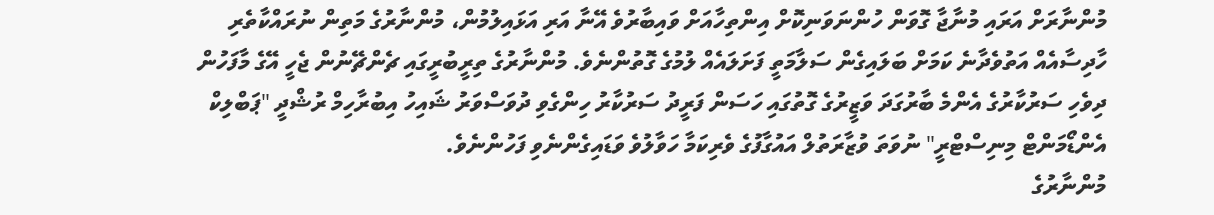މުންނާރަށް އަރައި މުނާޖާ ގޮވަން ހުންނަވަނިކޮށް އިންތިހާއަށް ވައިބާރުވެ އޭނާ އަރި އަޅައިލުމުން، މުންނާރުގެ މަތިން ނުރައްކާތެރި ހާދިސާއެއް އަތުވެދާނެ ކަމަށް ބަލައިގެން ސަލާމަތީ ފަށަލައެއް ލުމުގެ ގޮތުންނެވެ. މުންނާރުގެ ތިރީބުރީގައި ޗެންޗޭނުން ޖެހީ އޭގެ މާފަހުން ދިވެހި ސަރުކާރުގެ އެންމެ ބާރުގަދަ ވަޒީރުގެ ގޮތުގައި ހަސަން ފަރީދު ސަރުކާރު ހިންގެވި ދުވަސްވަރު ޝައިހު އިބުރާހިމް ރުޝްދީ "ޕަބްލިކް އެންޑޯމަންޓް މިނިސްޓްރީ" ނުވަތަ ވުޒާރަތުލް އައުގާފުގެ ވެރިކަމާ ހަވާލުވެ ވަޑައިގެންނެވި ފަހުންނެވެ.
މުންނާރުގެ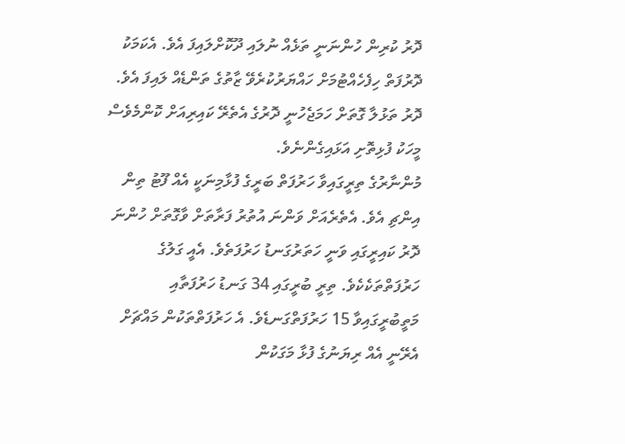ދޮރު ކުރިން ހުންނަނީ ތަޅެއް ނުލައި ދޫކޮށްލައިފަ އެވެ. އެކަމަކު ދޮރުފަތް ހިފެހެއްޓުމަށް ހައްޔަރުކުރެވޭ ޒާތުގެ ތަންޑެއް ލައިފަ އެވެ. ދޮރު ތަޅުލާ ގޮތަށް ހަމަޖެހުނީ ދޮރުގެ އެތެރޭ ކައިރިއަށް ކޮންމެވެސް މީހަކު ފުޅިތޮށި އަޅައިގެންނެވެ.
މުންނާރުގެ ތިރީގައިވާ ހަރުފަތް ބަރީގެ ފުޅާމިނަކީ އެއް ފޫޓު ތިން އިންޗި އެވެ. އެތެރެއަށް ވަންނަ އުތުރު ފަރާތަށް ވާގޮތަށް ހުންނަ ދޮރު ކައިރީގައި ވަނީ ހަތަރުގަނޑު ހަރުފަތެވެ. އެއީ ގަލުގެ ހަރުފަތްތަކެކެވެ. ތިރީ ބުރީގައި 34 ގަނޑު ހަރުފަތާއި މަތީބުރީގައިވާ 15 ހަރުފަތްގަނޑެވެ. އެ ހަރުފަތްތަކުން މައްޗަށް އެރޭނީ އެއް ރިޔަނުގެ ފުޅާ މަގަކުން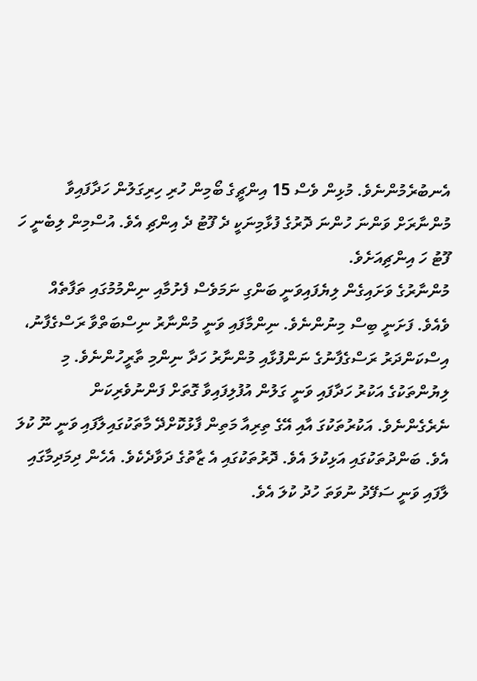އެނބުރެމުންނެވެ. މުޅިން ވެސް 15 އިންޗީގެ ބޯމިން ހުރި ހިރިގަލުން ހަދާފައިވާ މުންނާރަށް ވަންނަ ހުންނަ ދޮރުގެ ފުޅާމިނަކީ ދެ ފޫޓު ދެ އިންޗި އެވެ. އުސްމިން ލިބެނީ ހަ ފޫޓު ހަ އިންޗިއަށެވެ.
މުންނާރުގެ ވަށައިގެން ލިޔެފައިވަނީ ބަންގި ނަމަވެސް ފެށުމާއި ނިންމުމުގައި ތަފާތެއް ވެއެވެ. ފަށަނީ ބިސް މިނުންނެވެ. ނިންމާފައި ވަނީ މުންނާރު ނިސްބަތްވާ ރަސްގެފާނު، އިސްކަންދަރު ރަސްގެފާނުގެ ނަންފުޅާއި މުންނާރު ހަދާ ނިންމި ތާރީހުންނެވެ. މި ލިޔުންތަކުގެ އަކުރު ހަދާފައި ވަނީ ގަލުން އުފުލިފައިވާ ގޮތަށް ފަންނުވެރިކަން ނެރެގެންނެވެ. އަކުރުތަކުގަ އާއި އޭގެ ތިރިއާ މަތިން ފާޅުކޮށްދޭ މާތަކުގައިލާފައި ވަނީ ނޫ ކުލަ އެވެ. ބަންދުތަކުގައި އަޅިކުލަ އެވެ. ދޮރުތަކުގައި އެ ޒާތުގެ ދަވާދެކެވެ. އެހެން ދިމަދިމާގައި ލާފައި ވަނީ ސަފޭދު ނުވަތަ ހުދު ކުލަ އެވެ.